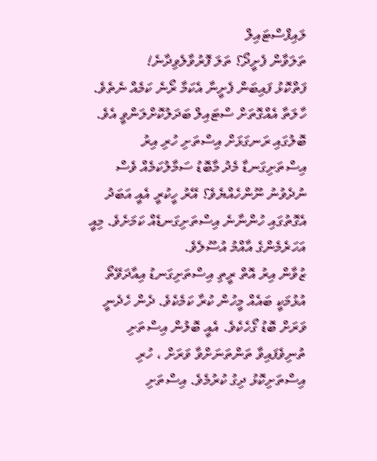ލައިފްސްޓައިލް
ތަލަވާން ފެށީދޯ؟ ތަލަ ފޮރުވާލެވިދާނެ!
ފަތްކޮޅު ފައިބަން ފެށީނާ އެކަމާ ރޯނެ ކަމެއް ނެތެވެ. ހާލަތާ އެއްގޮތަށް ސްޓައިލް ބަދަލުކޮށްލަންވީ އެވެ. ބޮލުގައި ރަނގަޅަށް އިސްތަށި ހުރި އިރު އިސްތަށިގަނޑާ މެދު މާބޮޑު ސަމާލުކަމެއް ވެސް ނުދެވުނު ނޫންހެއްޔެވެ؟ އޭރު ހީކުރީ އެއީ އަބަދު އެގޮތުގައި ހުންނާނެ އިސްތަށިގަނޑެއް ކަމަށެވެ. މިއީ އަހަރެމެންގެ އާއްމު އުސޫލެވެ.
ޒުވާން އިރު އޮތް ރީތި އިސްތަށިގަނޑު އިއާދަވޭތޯ އުޅުމަކީ ބައެއް މީހުން ކުރާ ކަމެކެވެ. ދެން ހެދެނީ ވަރަށް ބޮޑު ގޯހެކެވެ. އެއީ ބޮލުން އިސްތަށި ތުނިވެފައިވާ ތަންތަނަށްވާ ވަރަށް ، ހުރި އިސްތަށިކޮޅު ދިގު ކުރުމެވެ. އިސްތަށި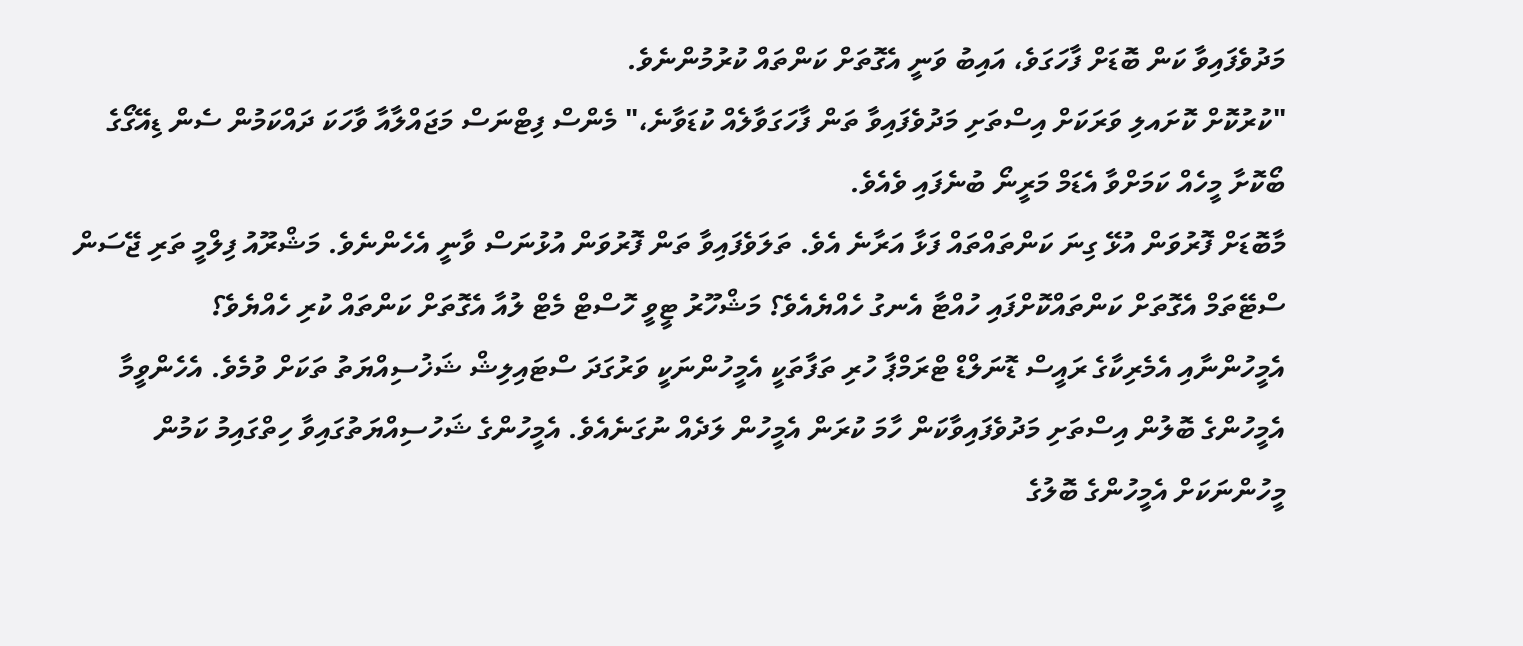މަދުވެފައިވާ ކަން ބޮޑަށް ފާހަގަވެ، އައިބު ވަނީ އެގޮތަށް ކަންތައް ކުރުމުންނެވެ.
"ކުރުކޮށް ކޮށައލި ވަރަކަށް އިސްތަށި މަދުވެފައިވާ ތަން ފާހަގަވާލެއް ކުޑަވާނެ،" މެންސް ފިޓްނަސް މަޖައްލާއާ ވާހަކަ ދައްކަމުން ސެން ޑިއޭގޯގެ ބޯކޮށާ މީހެއް ކަމަށްވާ އެޑަމް މަރީނޯ ބުނެފައި ވެއެވެ.
މާބޮޑަށް ފޮރުވަން އުޅޭ ގިނަ ކަންތައްތައް ފަޅާ އަރާނެ އެވެ. ތަލަވެފައިވާ ތަން ފޮރުވަން އުޅުނަސް ވާނީ އެހެންނެވެ. މަޝްރޫއު ފިލްމީ ތަރި ޖޭސަން ސްޓޭތަމް އެގޮތަށް ކަންތައްކޮށްފައި ހުއްޓާ އެނގު ހެއްޔެއެވެ؟ މަޝްހޫރު ޓީވީ ހޮސްޓް މެޓް ލުއާ އެގޮތަށް ކަންތައް ކުރި ހެއްޔެވެ؟
އެމީހުންނާއި އެމެރިކާގެ ރައީސް ޑޮނަލްޑް ޓްރަމްޕާ ހުރި ތަފާތަކީ އެމީހުންނަކީ ވަރުގަދަ ސްޓައިލިޝް ޝަޚުސިއްޔަތު ތަކަށް ވުމެވެ. އެހެންވީމާ އެމީހުންގެ ބޮލުން އިސްތަށި މަދުވެފައިވާކަން ހާމަ ކުރަން އެމީހުން ލަދެއް ނުގަނެއެވެ. އެމީހުންގެ ޝަހުސިއްޔަތުގައިވާ ހިތްގައިމު ކަމުން މީހުންނަކަށް އެމީހުންގެ ބޮލުގެ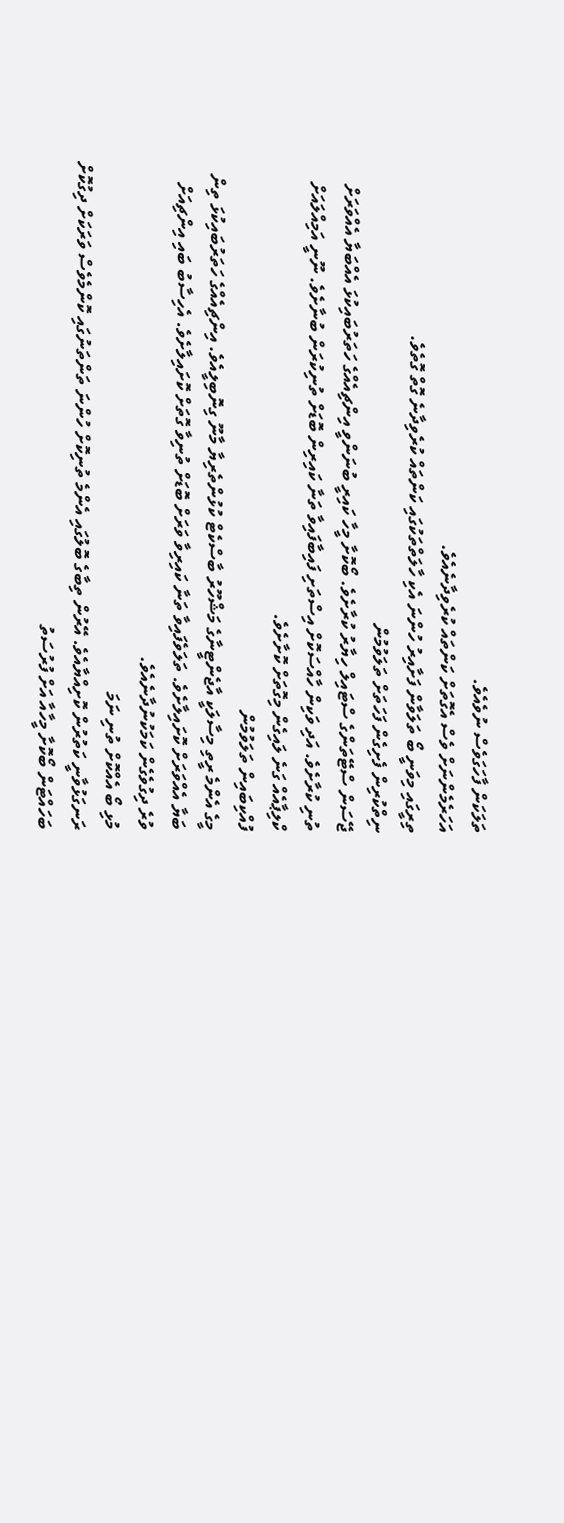ތަލަކަން ފާހަގަވެސް ނުވެއެވެ.
އަހަރެމެންނަށް ވެސް އެގޮތަށް ކަންތައް ކުރެވިދާނެއެވެ.
ތިރީގައި މިވަނީ ބޯ ތަލަވާން ފަށާއިރު ހުންނަ އެކި ހާލަތްތަކުގައި ކަންތައް ކުރެވިދާނެ ގޮތް ގޮތެވެ.
ނިތްކުރިން ފެށިގެން ފަހަތަށް ތަލަވުމުން
ޖޭސަން ސްޓޭތަންގެ ސްޓައިލް ހިޔާރު ކުރާށެވެ. ބޯކޮށާ މީހާ ކައިރީ ބުނަންވީ އިންޗިއެއްގެ ހަތަރުބައިކުޅަ އެއްބަޔާ އެއްވަރަށް ތުނި ކުރާށެވެ. އަދި ވަކިން ހާއްސަކޮށް އިސްތަށި ފައިބާފައިވާ ތަނާ ކައިރިން ބޮޑަށް ތުނިކުރަން ބުނާށެވެ. ނޫނީ އަމިއްލައަށް ކްލިޕާއެއް ގަނެ ލައިގެން މިގޮތަށް ކޮށާށެވެ.
ފުއްކިބައިން ތަލަވުމުން
މީގެ އެންމެ ރީތި މިސާލަކީ އާޖެންޓީނާގެ މަޝްހޫރު ބާސްކެޓް ކުޅުންތެރިޔާ މާނޫ ގިނޮބިލީއެވެ. އިންޗިއެއްގެ ހަތަރުބައިކުޅަ ތިން ބަޔާ އެއްވަރަށް ކޮށައިލާށެވެ. ތަލަވެފައިވާ ތަނާ ކައިރިވާ ވަރަށް ބޮޑަށް ތުނިވާ ގޮތަށް ކޮށައިލާށެވެ. އެހިސާބު ބައި އިންޗިއަށް ވުރެ ދިގުވެގެން ކަމަކުނުދާނެއެވެ.
މުޅި ބޯ އެއްކޮށް ތުނި ނަމަ
ރަނގަޅުވާނީ ކަތުރުން ކޮށިއްޔާއެވެ. އޭރުން ތިބާގެ ބޮލުގައި އެންމެ ތުނިކޮށް ހުންނަ ތަންތަނުގައި ކޮންމެވެސް ވަރަކަށް ދިގުކޮށް ބަހައްޓަން ބޯކޮށާ މީހާއާ އަށް ފުރުސަތު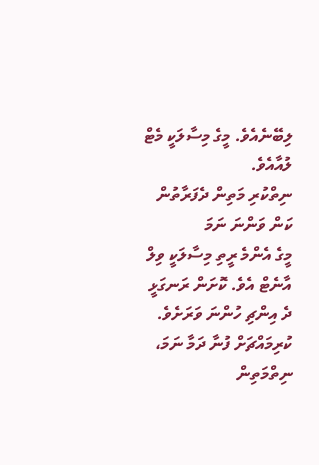ލިބޭނެއެވެ. މީގެ މިސާލަކީ މެޓް ލުއާއެވެ.
ނިތްކުރި މަތިން ދެފަރާތުން ކަން ވަންނަ ނަމަ
މީގެ އެންމެ ރީތި މިސާލަކީ ވިލް އާނެޓް އެވެ. ކޮށަން ރަނގަޅީ ދެ އިންޗި ހުންނަ ވަރަށެވެ. ކުރިމައްޗަށް ފުނާ ދަމާ ނަމަ، ނިތްމަތިން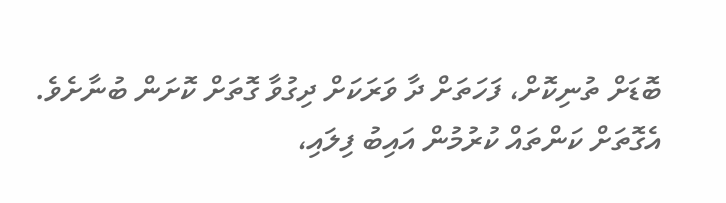ބޮޑަށް ތުނިކޮށް، ފަހަތަށް ދާ ވަރަކަށް ދިގުވާ ގޮތަށް ކޮށަން ބުނާށެވެ. އެގޮތަށް ކަންތައް ކުރުމުން އައިބު ފިލައި،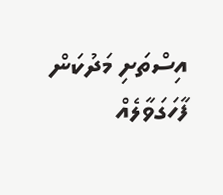އިސްތަށި މަދުކަން ފާހަގަވާލެއް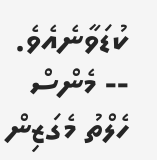ކުޑަވާނެއެވެ. -- މެންސް ހެލްތު މެގަޒިން